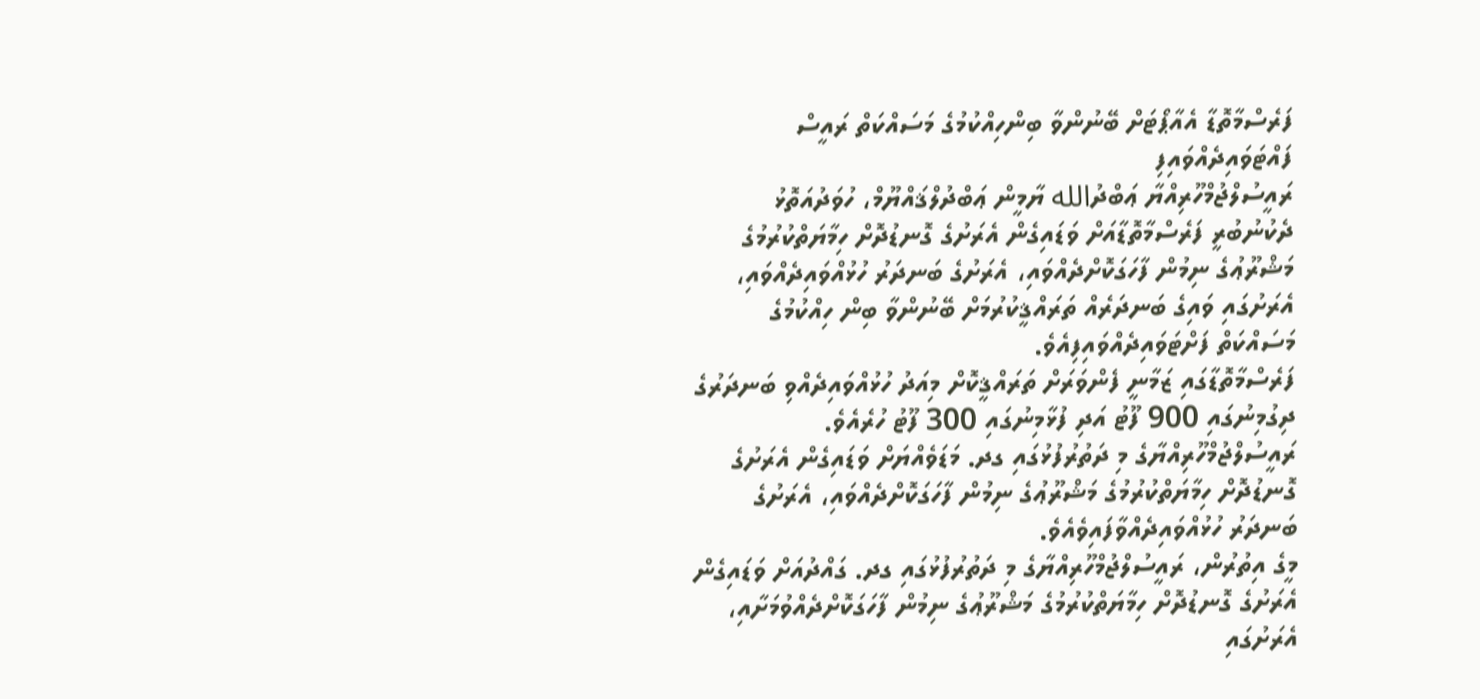ފަރެސްމާތޮޑާ އެއާޕޯޓަށް ބޭނުންވާ ބިންހިއްކުމުގެ މަސައްކަތް ރައީސް ފައްޓަވައިދެއްވައިފި
ރައީސުލްޖުމްހޫރިއްޔާ ޢަބްދުالله ޔާމީން ޢަބްދުލްޤައްޔޫމް، ހުވަދުއަތޮޅު ދެކުނުބުރީ ފަރެސްމާތޮޑާއަށް ވަޑައިގެން އެރަށުގެ ގޮނޑުދޮށް ހިމާޔަތްކުރުމުގެ މަޝްރޫޢުގެ ނިމުން ފާހަގަކޮށްދެއްވައި، އެރަށުގެ ބަނދަރު ހުޅުއްވައިދެއްވައި، އެރަށުގައި ވައިގެ ބަނދަރެއް ތަރައްޤީކުރުމަށް ބޭނުންވާ ބިން ހިއްކުމުގެ މަސައްކަތް ފަށްޓަވައިދެއްވައިފިއެވެ.
ފަރެސްމާތޮޑާގައި ޒަމާނީ ފެންވަރަށް ތަރައްޤީކޮށް މިއަދު ހުޅުއްވައިދެއްވި ބަނދަރުގެ ދިގުމިނުގައި 900 ފޫޓު އަދި ފުޅާމިނުގައި 300 ފޫޓު ހުރެއެވެ.
ރައީސުލްޖުމްހޫރިއްޔާގެ މި ދަތުރުފުޅުގައި ގދ. މަޑަވެއްޔަށް ވަޑައިގެން އެރަށުގެ ގޮނޑުދޮށް ހިމާޔަތްކުރުމުގެ މަޝްރޫޢުގެ ނިމުން ފާހަގަކޮށްދެއްވައި، އެރަށުގެ ބަނދަރު ހުޅުއްވައިދެއްވާފައިވެއެވެ.
މީގެ އިތުރުން، ރައީސުލްޖުމްހޫރިއްޔާގެ މި ދަތުރުފުޅުގައި ގދ. ގައްދުއަށް ވަޑައިގެން އެރަށުގެ ގޮނޑުދޮށް ހިމާޔަތްކުރުމުގެ މަޝްރޫޢުގެ ނިމުން ފާހަގަކޮށްދެއްވުމަށާއި، އެރަށުގައި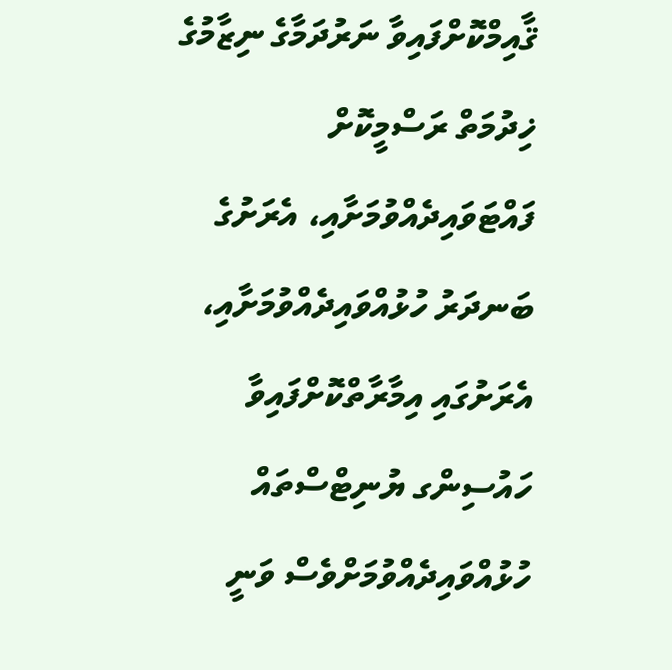ޤާއިމްކޮށްފައިވާ ނަރުދަމާގެ ނިޒާމުގެ ޚިދުމަތް ރަސްމީކޮށް ފައްޓަވައިދެއްވުމަށާއި، އެރަށުގެ ބަނދަރު ހުޅުއްވައިދެއްވުމަށާއި، އެރަށުގައި އިމާރާތްކޮށްފައިވާ ހައުސިންގ ޔުނިޓްސްތައް ހުޅުއްވައިދެއްވުމަށްވެސް ވަނީ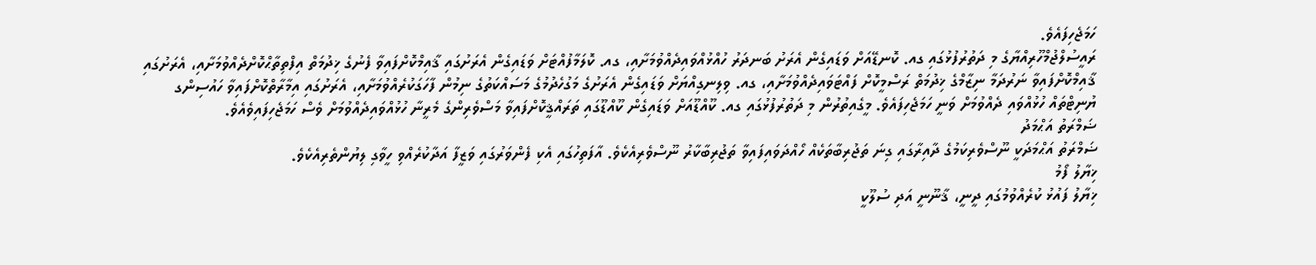ހަމަޖެހިފައެވެ.
ރައީސުލްޖުމްހޫރިއްޔާގެ މި ދަތުރުފުޅުގައި ގއ. ކޮނޑޭއަށް ވަޑައިގެން އެރަށު ބަނދަރު ހުއްޅުއްވައިދެއްވުމަށާއި، ގއ. ކޮލަމާފުއްޓަށް ވަޑައިގެން އެރަށުގައި ޤާއިމްކޮށްފައިވާ ފެނުގެ ޚިދުމަތް އިފްތިތާޙްކޮށްދެއްވުމަށާއި، އެރަށުގައި ޤާއިމްކޮށްފައިވާ ނަރުދަމާ ނިޒާމްގެ ޚިދުމަތް ރަސްމީކޮށް ފައްޓަވައިދެއްވުމަށާއި، ގއ. ވިލިނގިއްޔަށް ވަޑައިގެން އެރަށުގެ މަގުހެދުމުގެ މަސައްކަތުގެ ނިމުން ފާހަގަކުރެއްވުމަށާއި، އެރަށުގައި އިމާރާތްކޮށްފައިވާ ހައުސިންގ ޔުނިޓްތައް ހުޅުއްވައި ދެއްވުމަށް ވަނީ ހަމަޖެހިފައެވެ. މީގެއިތުރުން މި ދަތުރުފުޅުގައި ގއ. ކޫއްޑޫއަށް ވަޑައިގެން ކޫއްޑޫގައި ތަރައްޤީކޮށްފައިވާ މަސްވެރިންގެ މެރީނާ ހުޅުއްވައިދެއްވުމަށް ވެސް ހަމަޖެހިފައިވެއެވެ.
ޟަމްރަތު އަޙްމަދު
ޟަމްރަތު އަޙްމަދަކީ ނޫސްވެރިކަމުގެ ދާއިރާގައި ގިނަ ތަޖުރިބާތަކެއް ހޯއްދަވައިފައިވާ ތަޖުރިބާކާރު ނޫސްވެރިއެކެވެ. އާފަތިހުގައި އެކި ފެންވަރުގައި ވަޒީފާ އަދާކުރެއްވި ހީވާގި ލިޔުންތެރިއެކެވެ.
ޚިޔާލު ފޯމު
ޚިޔާލު ފައުޅު ކުރެއްވުމުގައި ދީނީ، ޤާނޫނީ އަދި ސުލޫކީ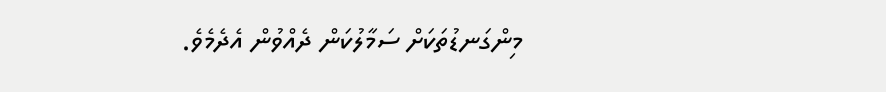މިންގަނޑުތަކަށް ސަމާލުކަން ދެއްވުން އެދެމެވެ.